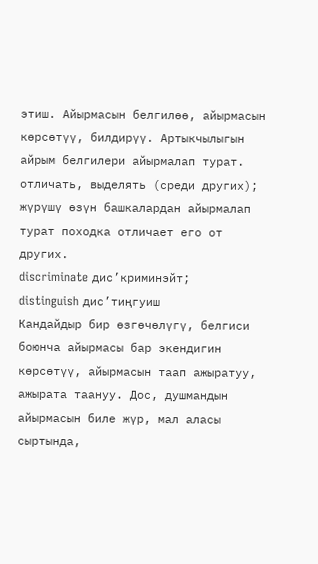этиш. Айырмасын белгилөө, айырмасын көрсөтүү, билдирүү. Артыкчылыгын айрым белгилери айырмалап турат.
отличать, выделять (среди других);
жүрүшү өзүн башкалардан айырмалап турат походка отличает его от других.
discriminate дис’криминэйт;
distinguish дис’тиңгуиш
Кандайдыр бир өзгөчөлүгү, белгиси боюнча айырмасы бар экендигин көрсөтүү, айырмасын таап ажыратуу, ажырата таануу. Дос, душмандын айырмасын биле жүр, мал аласы сыртында,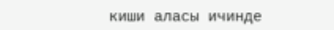киши аласы ичинде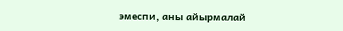эмеспи, аны айырмалай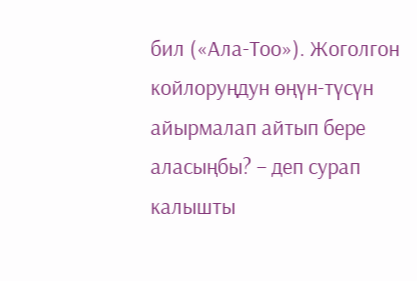бил («Ала-Тоо»). Жоголгон койлоруңдун өңүн-түсүн айырмалап айтып бере аласыңбы? – деп сурап калышты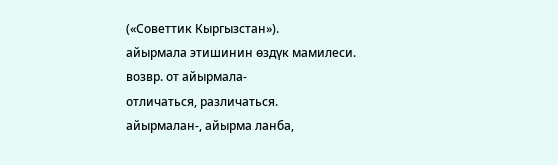(«Советтик Кыргызстан»).
айырмала этишинин өздүк мамилеси.
возвр. от айырмала-
отличаться, различаться.
айырмалан-, айырма ланба,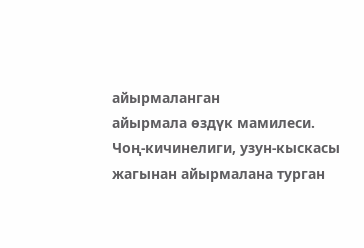айырмаланган
айырмала өздүк мамилеси. Чоң-кичинелиги, узун-кыскасы жагынан айырмалана турган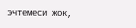эчтемеси жок,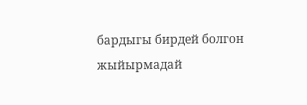бардыгы бирдей болгон жыйырмадай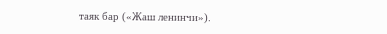таяк бар («Жаш ленинчи»).